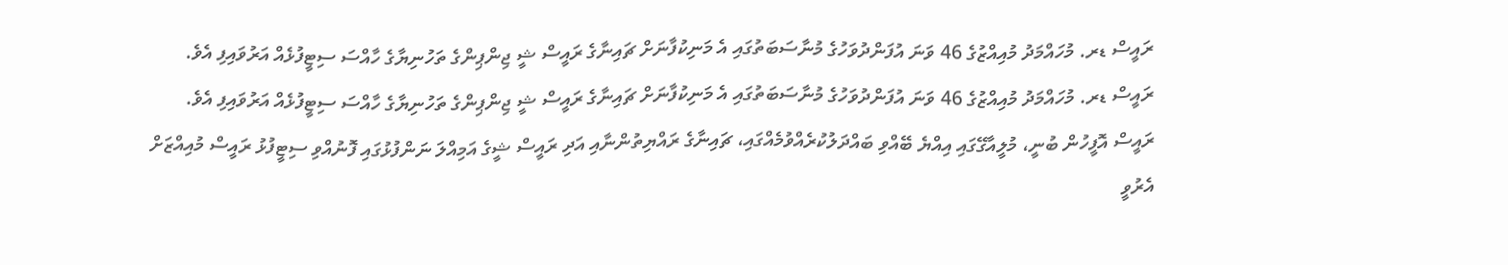ރައީސް ޑރ. މުހައްމަދު މުއިއްޒުގެ 46 ވަނަ އުފަންދުވަހުގެ މުނާސަބަތުގައި އެ މަނިކުފާނަށް ޗައިނާގެ ރައީސް ޝީ ޖިންޕިންގެ ތަހުނިޔާގެ ހާއްސަ ސިޓީފުޅެއް އަރުވައިފި އެވެ.
ރައީސް ޑރ. މުހައްމަދު މުއިއްޒުގެ 46 ވަނަ އުފަންދުވަހުގެ މުނާސަބަތުގައި އެ މަނިކުފާނަށް ޗައިނާގެ ރައީސް ޝީ ޖިންޕިންގެ ތަހުނިޔާގެ ހާއްސަ ސިޓީފުޅެއް އަރުވައިފި އެވެ.
ރައީސް އޮފީހުން ބުނީ، މުލީއާގޭގައި އިއްޔެ ބޭއްވި ބައްދަލުކުރެއްވުމެއްގައި، ޗައިނާގެ ރައްޔިތުންނާއި އަދި ރައީސް ޝީގެ އަމިއްލަ ނަންފުޅުގައި ފޮނުއްވި ސިޓީފުޅު ރައީސް މުއިއްޒަށް އެރުވީ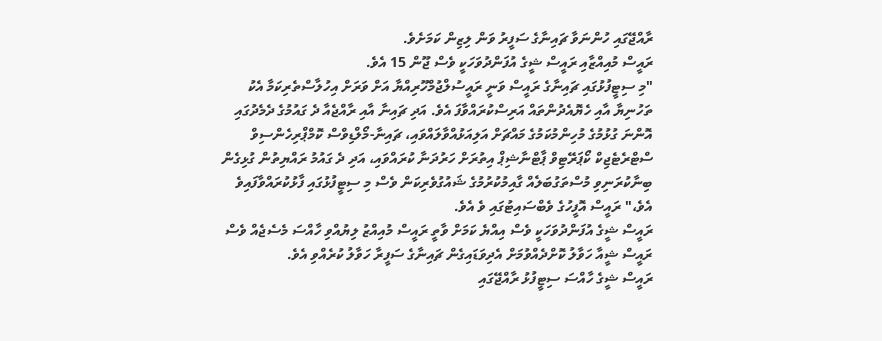ރާއްޖޭގައި ހުންނަވާ ޗައިނާގެ ސަފީރު ވަން ލިޒިން ކަމަށެވެ.
ރައީސް މުއިއްޒާއި ރައީސް ޝީގެ އުފަންދުވަހަކީ ވެސް ޖޫން 15 އެވެ.
"މި ސިޓީފުޅުގައި ޗައިނާގެ ރައީސް ވަނީ ރައީސުލްޖުމްހޫރިއްޔާ އަށް ވަރަށް އިހުލާސްތެރިކަމާ އެކު ތަހުނިޔާ އާއި ހެޔޮއެދުންތައް އަރިސްކުރައްވާފަ އެވެ. އަދި ޗައިނާ އާއި ރާއްޖެއާ ދެ ގައުމުގެ ދެމެދުގައި އޮންނަ ގުޅުމުގެ މުހިންމުކަމުގެ މައްޗަށް އަލިއަޅުއްވާލައްވައި، ޗައިނާ-މޯލްޑިވްސް ކޮމްޕްރިހެންސިވް ސްޓްރެޓެޖިކް ކޯޕަރޭޓިވް ޕާޓްނާޝިޕް އިތުރަށް ހަރުދަނާ ކުރައްވައި، އަދި ދެ ގައުމު ރައްޔިތުން ގުޅިގެން ބިނާކުރަނިވި މުސްތަގުބަލެއް ގާއިމުކުރުމުގެ ޝައުގުވެރިކަން ވެސް މި ސިޓީފުޅުގައި ފާޅުކުރައްވާފައިވެ އެވެ،" ރައީސް އޮފީހުގެ ވެބްސައިޓުގައި ވެ އެވެ.
ރައީސް ޝީގެ އުފަންދުވަހަކީ ވެސް އިއްޔެ ކަމަށް ވާތީ ރައީސް މުއިއްޒު ލިޔުއްވި ހާއްސަ މެސެޖެއް ވެސް ރައީސް ޝީއާ ހަވާލު ކޮށްދެއްވުމަށް އެދިވަޑައިގެން ޗައިނާގެ ސަފީރާ ހަވާލު ކުރެއްވި އެވެ.
ރައީސް ޝީގެ ހާއްސަ ސިޓީފުޅު ރާއްޖޭގައި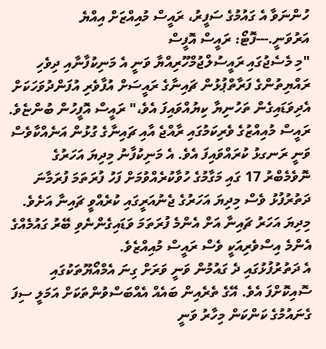ހުންނަވާ އެ ގައުމުގެ ސަފީރު، ރައީސް މުއިއްޒަށް އިއްޔެ އަރުވަނީ.---ފޮޓޯ: ރައީސް އޮފީސް
"މި މެސެޖުގައި ރައީސުލްޖުމްހޫރިއްޔާ ވަނީ އެ މަނިކުފާނާއި ދިވެހި ރައްޔިތުންގެ ފަރާތްޕުޅުން ޗައިނާގެ ރައީސަށް އުފާވެރި އުފަންދުވަހަކަށް އެދިވަޑައިގެން ތަހުނިޔާ ކިޔުއްވައިފަ އެވެ،" ރައީސް އޮފީހުން ބުންޏެވެ.
ރައީސް މުއިއްޒުގެ ވެރިކަމުގައި ރާއްޖެ އާއި ޗައިނާގެ ގުޅުން އަނެއްކާވެސް ވަނީ ރަނގޅު ކުރައްވައިފަ އެވެ. އެ މަނިކުފާނު މިދިޔަ އަހަރުގެ ނޮވެމެބްރު 17 ގައި މަގާމުގެ ހުވާކުރެއްވުމަށް ފަހު ފުރަތަމަ ފުރަމާނަ ދަތުރުފުޅު ވެސް މިދިޔަ އަހަރުގެ ޖެނުއަރީގައި ކުރެއްވީ ޗައިނާ އަށެވެ. މިދިޔަ އަހަރު ޗައިނާ އަށް އެންމެ ފުރަތަމަ ވަޑައިގެންނެވި ބޭރު ގައުމެއްގެ އެންމެ އިސްވެރިއަކީ ވެސް ރައީސް މުއިއްޒެވެ.
އެ ދަތުރުފުޅުގައި ދެ ގައުމުން ވަނީ ވަރަށް ގިނަ އެމްއޯޔޫތަކުގައި ސޮއިކޮށްފަ އެވެ. އޭގެ ތެރެއިން ބައެއް އެއްބަސްވުންތަކަށް އަމަލީ ސިފަ ގެނައުމުގެ ކަންކަން މިހާރު ވަނީ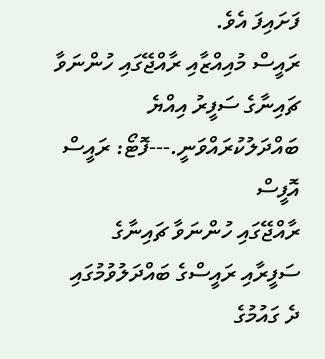ފަށައިފަ އެވެ.
ރައީސް މުއިއްޒާއި ރާއްޖޭގައި ހުންނަވާ ޗައިނާގެ ސަފީރު އިއްޔެ ބައްދަލުކުރައްވަނީ.---ފޮޓޯ: ރައީސް އޮފީސް
ރާއްޖޭގައި ހުންނަވާ ޗައިނާގެ ސަފީރާއި ރައީސްގެ ބައްދަލުވުމުގައި ދެ ގައުމުގެ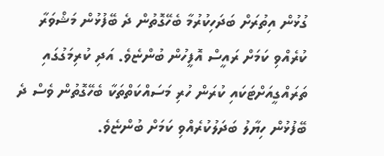ގުޅުން އިތުރަށް ބަދަހިކުރުމާ ބެހޭގޮތުން ދެ ބޭފުޅުން މަޝްވަރާ ކުރެއްވި ކަމަށް ރައީސް އޮފީހުން ބުންޏެވެ. އަދި ކުރިމަގުގައި ތަރައްގީއަށްޓަކައި ކުރަން ހުރި މަސައްކަތްތަކާ ބެހޭގޮތުން ވެސް ދެ ބޭފުޅުން ހިޔާލު ބަދަލުކުރެއްވި ކަމަށް ބުންޏެވެ.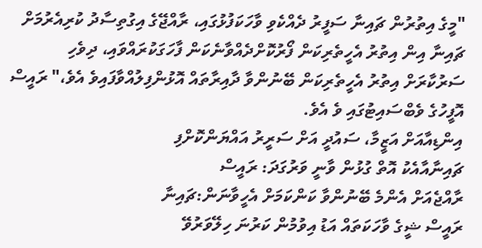"މީގެ އިތުރުން ޗައިނާ ސަފީރު ދެއްކެވި ވާހަކަފުޅުގައި، ރާއްޖޭގެ އިގުތިސާދު ކުރިއެރުމަށް ޗައިނާ އިން އިތުރު އެހީތެރިކަން ފޯރުކޮށްދެއްވާނެކަން ފާހަގަކުރައްވައި، ދިވެހި ސަރުކާރަށް އިތުރު އެހީތެރިކަން ބޭނުންވާ ދާއިރާތައް އޮޅުންފިލުއްވާފައިވެ އެވެ،" ރައީސް އޮފީހުގެ ވެބްސައިޓުގައި ވެ އެވެ.
އިންޑިއާއަށް އަޒީމާ، ސައުދީ އަށް ސަރީރު އައްޔަންކޮށްފި
ޗައިނާއާއެކު އޮތް ގުޅުން ވާނީ ވަރުގަދަ: ރައީސް
ރާއްޖެއަށް އެންމެ ބޭނުންވާ ކަންކަމަށް އެހީވާނަން:ޗައިނާ
ރައީސް ޝީގެ ވާހަކަތައް އަޑު އިވުމުން ކަރުނަ ހިލޭވަރުވޭ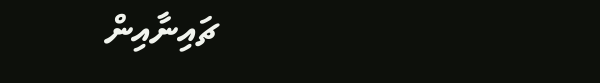ޗައިނާއިން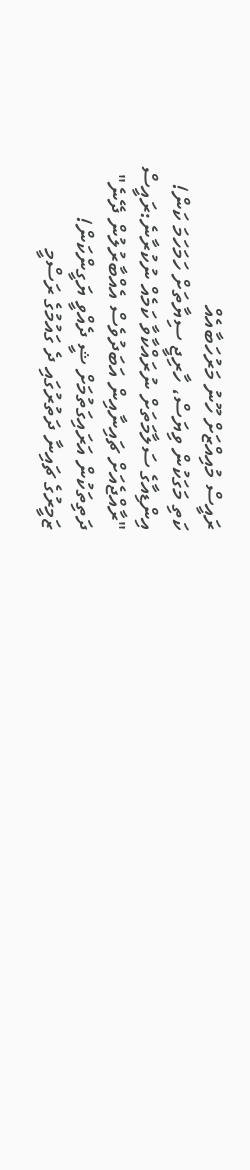ރައީސް މުއިއްޒަށް ހޫނު މަރުހަބާއެއް
ކަތި މަގަކުން ވިޔަސް، ހާރިޖީ ސިޔާތަށް ހަމަހަމަ ކަން!
އިންޑިއާގެ ސަލާމަތަށް ނުރައްކާވާ ކަމެއް ނުކުރާނެ:ރައީސް
"ރާއްޖެއަށް ޗައިނާއިން އަބަދުވެސް އެއްބާރުލުން ދޭނެ"
ދަތިތަކުން އަރައިގަތުމަށް ޝީ ދެއްވީ ޔަގީންކަން!
ޒަމީރުގެ ޗައިނާ ދަތުރުގައި ދެ ގައުމުގެ ރަސްމީ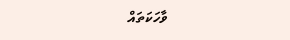ވާހަކަތައް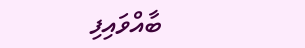ބާއްވައިފި